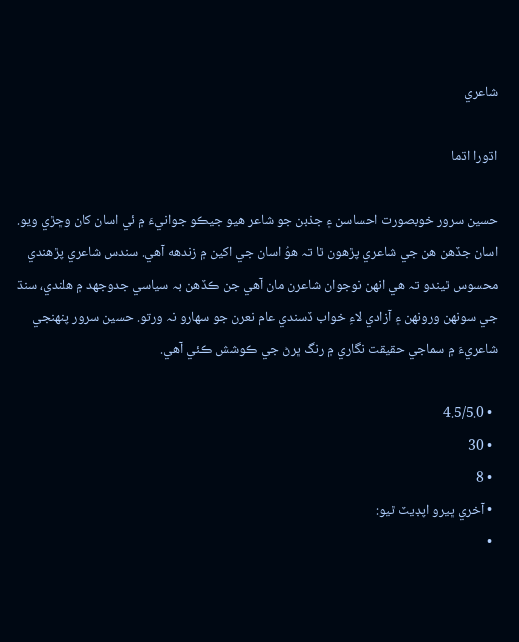شاعري

اڌورا اڌما

حسين سرور خوبصورت احساسن ۽ جذبن جو شاعر ھيو جيڪو جوانيءَ ۾ ئي اسان کان وڇڙي ويو. اسان جڏهن هن جي شاعري پڙهون ٿا تہ هوُ اسان جي اکين ۾ زندهه آهي. سندس شاعري پڙهندي محسوس ٿيندو تہ هي انھن نوجوان شاعرن مان آهي جن ڪڏهن بہ سياسي جدوجھد ۾ هلندي، سنڌ جي سونھن ورونھن ۽ آزادي لاءِ خواب ڏسندي عام نعرن جو سھارو نہ ورتو. حسين سرور پنھنجي شاعريءَ ۾ سماجي حقيقت نگاري ۾ رنگ ڀرڻ جي ڪوشش ڪئي آهي.

  • 4.5/5.0
  • 30
  • 8
  • آخري ڀيرو اپڊيٽ ٿيو:
  •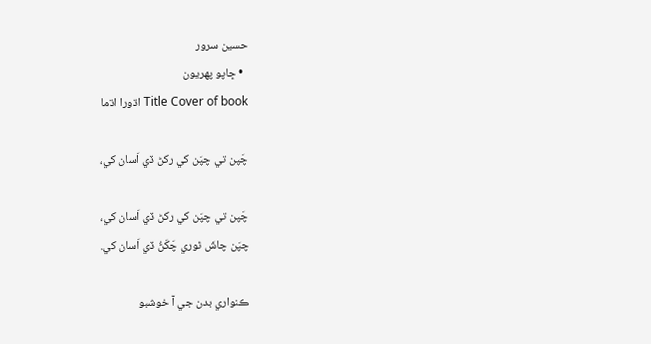حسين سرور
  • ڇاپو پھريون
Title Cover of book اڌورا اڌما

چَپن تي چپَن کي رکڻ ڏي اَسان کي،

چَپن تي چپَن کي رکڻ ڏي اَسان کي،
چپَن چاشَ ٿوري چَکَڻُ ڏي اَسان کي.

ڪنواري بدن جي آ خوشبو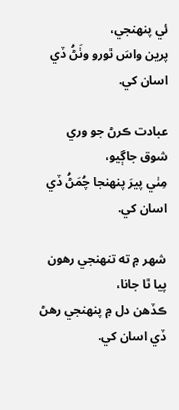ئي پنهنجي،
پرين واسَ ٿورو وٺَڻُ ڏي اسان کي.

عبادت ڪرڻ جو وري شوق جاڳيو،
مِٺي پيرَ پنهنجا چُمَڻُ ڏي اسان کي.

شهر ۾ ته تنهنجي رهون پيا ٿا جانا،
ڪڏهن دل ۾ پنهنجي رهڻ ڏي اسان کي.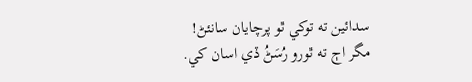سدائين ته توکي ٿو پرچايان سانئڻ!
مگر اڄ ته ٿورو رُسَڻُ ڏي اسان کي.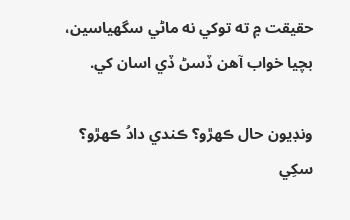حقيقت ۾ ته توکي نه ماڻي سگھياسين،
بچيا خواب آهن ڏسڻ ڏي اسان کي.

ونڊيون حال ڪهڙو؟ ڪندي دادُ ڪهڙو؟
سکِي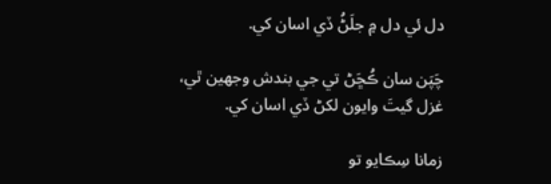دل ئي دل ۾ جلَڻُ ڏي اسان کي.

چَپَن سان ڪُڇَڻ تي جي بندش وجهين ٿي،
غزل گيتَ وايون لکڻ ڏي اسان کي.

زمانا سِڪايو تو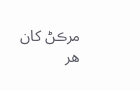مرڪڻ کان هر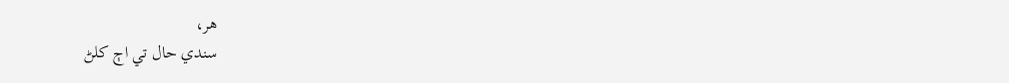هر،
سندي حال تي اڄ کلڻ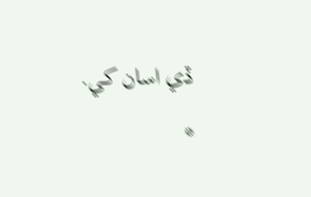ڏي اسان کي.
*